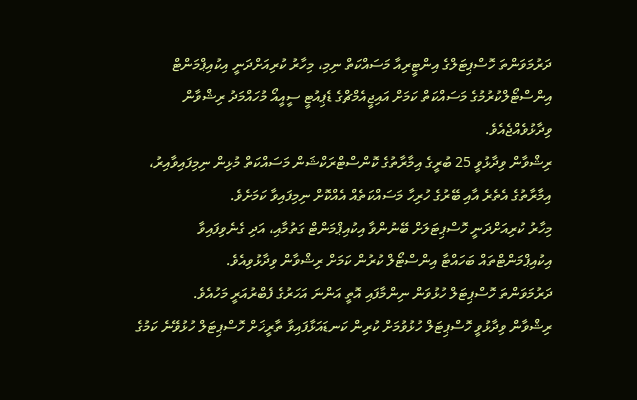ދަރުމަވަންތަ ހޮސްޕިޓަލްގެ އިންޓީރިއާ މަސައްކަތް ނިމި، މިހާރު ކުރިއަށްދަނީ އިކުއިޕްމަންޓް އިންސްޓޯލްކުރުމުގެ މަސައްކަތް ކަމަށް އައިޖީއެމްޗްގެ ޑެޕިއުޓީ ސީއީއޯ މުހައްމަދު ރިޝްވާން ވިދާޅުވެއްޖެއެވެ.
ރިޝްވާން ވިދާޅުވީ 25 ބުރީގެ އިމާރާތުގެ ކޮންސްޓްރަކްޝަން މަސައްކަތް މުޅިން ނިމިފައިވާއިރު، އިމާރާތުގެ އެތެރެ އާއި ބޭރުގެ ހުރިހާ މަސައްކަތެއް އެއްކޮށް ނިމިފައިވާ ކަމަށެވެ.
މިހާރު ކުރިއަށްދަނީ ހޮސްޕިޓަލަށް ބޭނުންވާ އިކުއިޕްމަންޓް ގަތުމާއި، އަދި ގެނެވިފައިވާ އިކުއިޕްމަންޓްތައް ބަހައްޓާ އިންސްޓޯލް ކުރުން ކަމަށް ރިޝްވާން ވިދާޅުވިއެވެ.
ދަރުމަވަންތަ ހޮސްޕިޓަލް ހުޅުވަން ނިންމާފައި އޮތީ އަންނަ އަހަރުގެ ފެބްރުއަރީ މަހުއެވެ.
ރިޝްވާން ވިދާޅުވީ ހޮސްޕިޓަލް ހުޅުވުމަށް ކުރިން ކަނޑައަޅާފައިވާ ތާރީޚަށް ހޮސްޕިޓަލް ހުޅުވޭނެ ކަމުގެ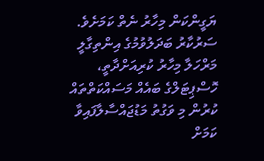ޔަގީންކަން މިހާރު ނެތް ކަމަށެވެ.
ސަރުކާރު ބަދަލުވުމުގެ އިންތިގާލީ މަރްހަލާ މިހާރު ކުރިއަށްދާތީ، ހޮސްޕިޓަލްގެ ބައެއް މަސައްކަތްތައް ކުރުން މި ވަގުތު މަޑުޖައްސާލާފައިވާ ކަމަށް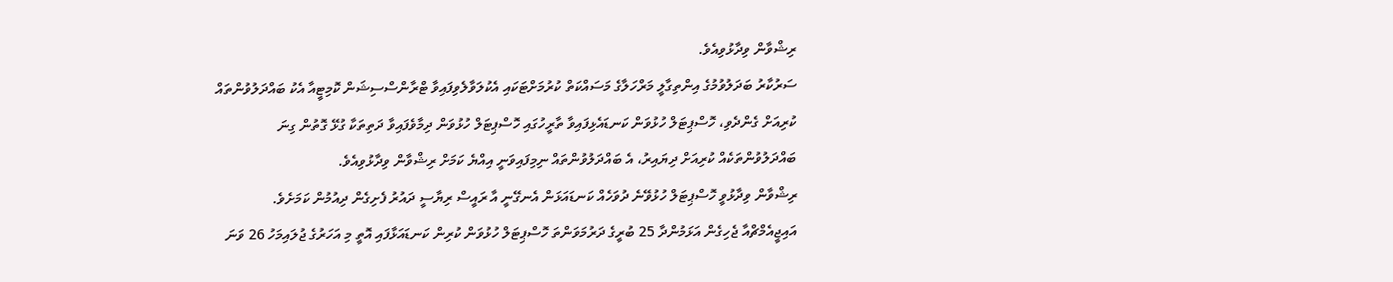ރިޝްވާން ވިދާޅުވިއެވެ.
ސަރުކާރު ބަދަލުވުމުގެ އިންތިގާލީ މަރްހަލާގެ މަސައްކަތް ކުރުމަށްޓަކައި އެކުލަވާލެވިފައިވާ ޓްރާންސްސިޝަން ކޮމިޓީއާ އެކު ބައްދަލުވުންތައް ކުރިއަށް ގެންދެވި، ހޮސްޕިޓަލް ހުޅުވަން ކަނޑައެޅިފައިވާ ތާރީހުގައި ހޮސްޕިޓަލް ހުޅުވަން ދިމާވެފައިވާ ދަތިތަކާ ގުޅޭ ގޮތުން ގިނަ ބައްދަލުވުންތަކެއް ކުރިއަށް ދިޔައިރު، އެ ބައްދަލުވުންތައް ނިމިފައިވަނީ އިއްޔެ ކަމަށް ރިޝްވާން ވިދާޅުވިއެވެ.
ރިޝްވާން ވިދާޅުވީ ހޮސްޕިޓަލް ހުޅުވޭނެ ދުވަހެއް ކަނޑައަޅަން އެނގޭނީ އާ ރައީސް ރިޔާސީ ދައުރު ފެށިގެން ދިއުމުން ކަމަށެވެ.
އައިޖީއެމްޗްއާ ޖެހިގެން އަޅަމުންދާ 25 ބުރީގެ ދަރުމަވަންތަ ހޮސްޕިޓަލް ހުޅުވަން ކުރިން ކަނޑައަޅާފައި އޮތީ މި އަހަރުގެ ޖުލައިމަހު 26 ވަނަ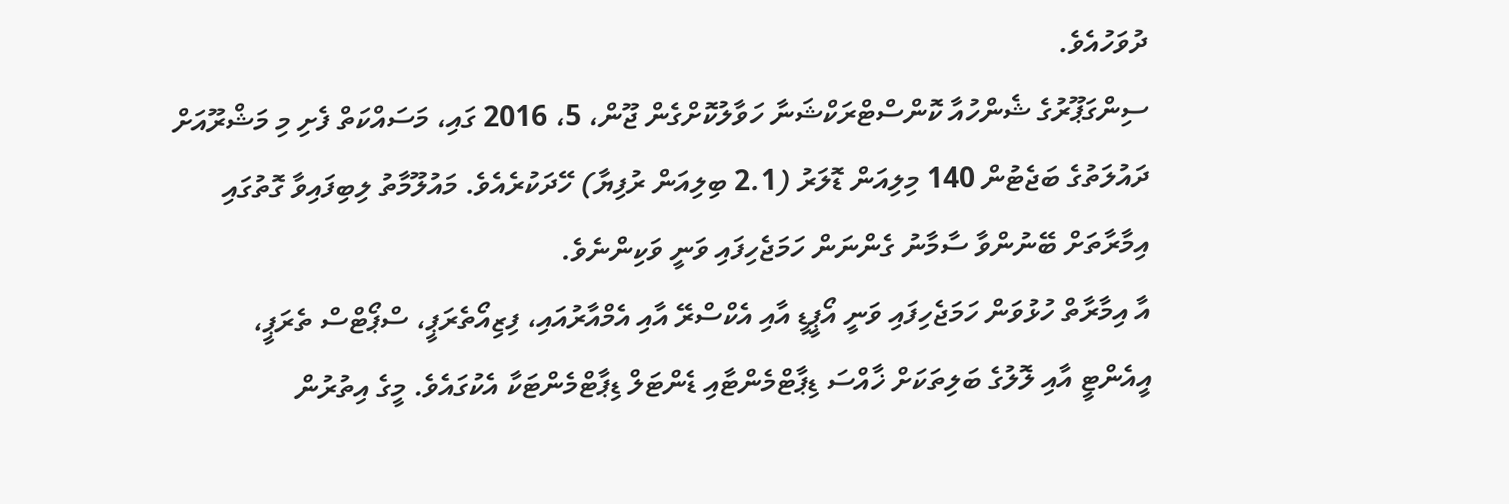ދުވަހުއެވެ.
ސިންގަޕޫރުގެ ޝެންހުއާ ކޮންސްޓްރަކްޝަނާ ހަވާލުކޮށްގެން ޖޫން، 5، 2016 ގައި، މަސައްކަތް ފެށި މި މަޝްރޫއަށް ދައުލަތުގެ ބަޖެޓުން 140 މިލިއަން ޑޮލަރު (2.1 ބިލިއަން ރުފިޔާ) ހޭދަކުރެއެވެ. މައުލޫމާތު ލިބިފައިވާ ގޮތުގައި އިމާރާތަށް ބޭނުންވާ ސާމާނު ގެންނަން ހަމަޖެހިފައި ވަނީ ވަކިންނެވެ.
އާ އިމާރާތް ހުޅުވަން ހަމަޖެހިފައި ވަނީ އޯޕީޑީ އާއި އެކްސްރޭ އާއި އެމްއާރުއައި، ފިޒިއޯތެރަޕީ، ސްޕޯޓްސް ތެރަޕީ، އީއެންޓީ އާއި ލޮލުގެ ބަލިތަކަށް ޚާއްސަ ޑިޕާޓްމެންޓާއި ޑެންޓަލް ޑިޕާޓްމެންޓަކާ އެކުގައެވެ. މީގެ އިތުރުން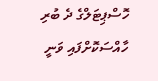ހޮސްޕިޓަލްގެ ދެ ބުރި ހާއްސަކޮށްފައި ވަނީ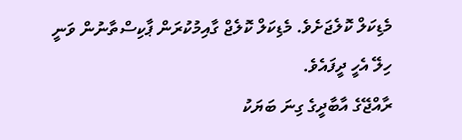މެޑިކަލް ކޮލެޖަށެވެ. މެޑިކަލް ކޮލެޖް ގާއިމުކުރަން ޕާކިސްތާނުން ވަނީ ހިލޭ އެހީ ދީފައެވެ.
ރާއްޖޭގެ އާބާދީގެ ގިނަ ބަޔަކު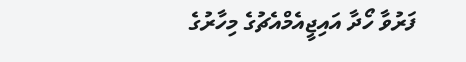ފަރުވާ ހޯދާ އައިޖީއެމްއެޗުގެ މިހާރުގެ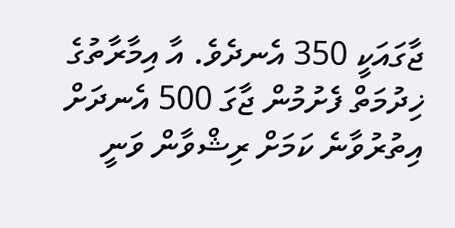ޖާގައަކީ 350 އެނދެވެ. އާ އިމާރާތުގެ ޚިދުމަތް ފެށުމުން ޖާގަ 500 އެނދަށް އިތުރުވާނެ ކަމަށް ރިޝްވާން ވަނީ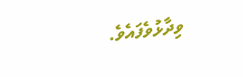ވިދާޅުވެފައެވެ.